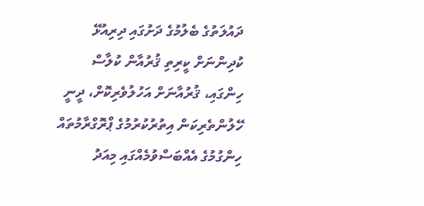ދައުލަތުގެ ބެލުމުގެ ދަށުގައި ދިރިއުޅޭ ކުދިންނަށް ކީރިތި ޤުރުއާން ކުލާސް ހިންގައި، ޤުރުއާނަށް އަހުލުވެރިކޮށް، ދީނީ ހޭލުންތެރިކަން އިތުރުކުރުމުގެ ޕްރޮގްރާމުތައް ހިންގުމުގެ އެއްބަސްވުމެއްގައި މިއަދު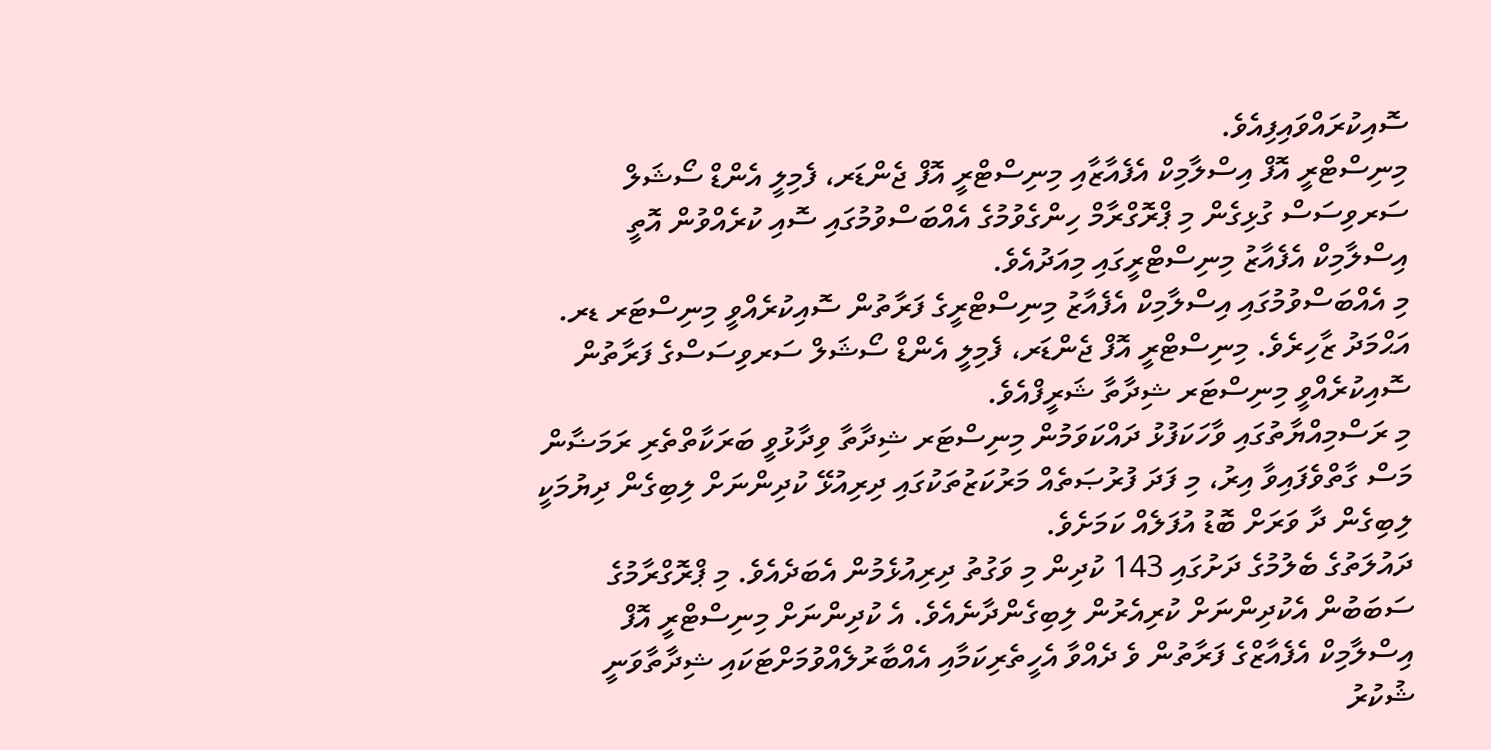ސޮއިކުރައްވައިފިއެވެ.
މިނިސްޓްރީ އޮފް އިސްލާމިކް އެފެއާޒާއި މިނިސްޓްރީ އޮފް ޖެންޑަރ، ފެމިލީ އެންޑް ސޯޝަލް ސަރވިސަސް ގުޅިގެން މި ޕްރޮގްރާމް ހިންގެވުމުގެ އެއްބަސްވުމުގައި ސޮއި ކުރެއްވުން އޮތީ އިސްލާމިކް އެފެއާޒު މިނިސްޓްރީގައި މިއަދުއެވެ.
މި އެއްބަސްވުމުގައި އިސްލާމިކް އެފެއާޒު މިނިސްޓްރީގެ ފަރާތުން ސޮއިކުރެއްވީ މިނިސްޓަރ ޑރ. އަޙްމަދު ޒާހިރެވެ. މިނިސްޓްރީ އޮފް ޖެންޑަރ، ފެމިލީ އެންޑް ސޯޝަލް ސަރވިސަސްގެ ފަރާތުން ސޮއިކުރެއްވީ މިނިސްޓަރ ޝިދާތާ ޝަރީފްއެވެ.
މި ރަސްމިއްޔާތުގައި ވާހަކަފުޅު ދައްކަވަމުން މިނިސްޓަރ ޝިދާތާ ވިދާޅުވީ ބަރަކާތްތެރި ރަމަޟާން މަސް ގާތްވެފައިވާ އިރު، މި ފަދަ ފުރުޞަތެއް މަރުކަޒުތަކުގައި ދިރިއުޅޭ ކުދިންނަށް ލިބިގެން ދިޔުމަކީ ލިބިގެން ދާ ވަރަށް ބޮޑު އުފަލެއް ކަމަށެވެ.
ދައުލަތުގެ ބެލުމުގެ ދަށުގައި 143 ކުދިން މި ވަގުތު ދިރިއުޅެމުން އެބަދެއެވެ. މި ޕްރޮގްރާމުގެ ސަބަބުން އެކުދިންނަށް ކުރިއެރުން ލިބިގެންދާނެއެވެ. އެ ކުދިންނަށް މިނިސްޓްރީ އޮފް އިސްލާމިކް އެފެއާޒްގެ ފަރާތުން ވެ ދެއްވާ އެހީތެރިކަމާއި އެއްބާރުލެއްވުމަށްޓަކައި ޝިދާތާވަނީ ޝުކުރު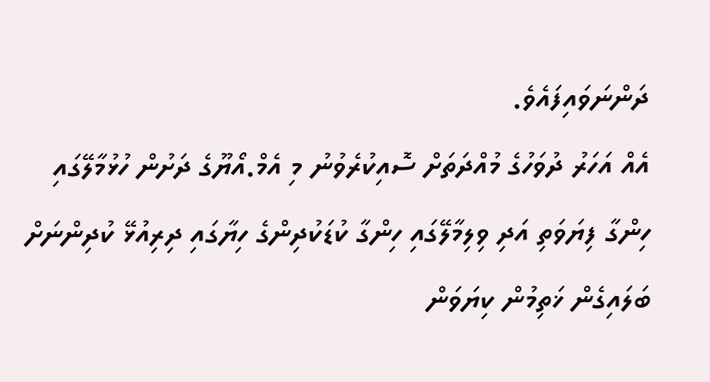ދަންނަވައިފައެވެ.
އެއް އަހަރު ދުވަހުގެ މުއްދަތަށް ސޮއިކުރެވުނު މި އެމް.އޯޔޫގެ ދަށުން ހުޅުމާލޭގައި ހިންގާ ފިޔަވަތި އަދި ވިލިމާލޭގައި ހިންގާ ކުޑަކުދިންގެ ހިޔާގައި ދިރިއުޅޭ ކުދިންނަށް ބަލައިގެން ޚަތިމުން ކިޔަވަން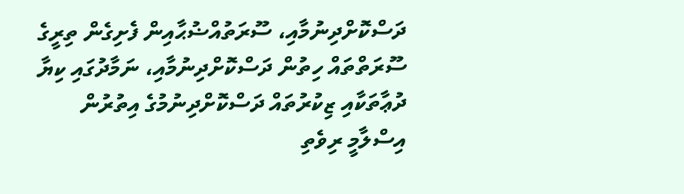ދަސްކޮށްދިނުމާއި، ސޫރަތުއްޟުޙާއިން ފެށިގެން ތިރީގެ ސޫރަތްތައް ހިތުން ދަސްކޮށްދިނުމާއި، ނަމާދުގައި ކިޔާ ދުޢާތަކާއި ޒިކުރުތައް ދަސްކޮށްދިނުމުގެ އިތުރުން އިސްލާމީ ރިވެތި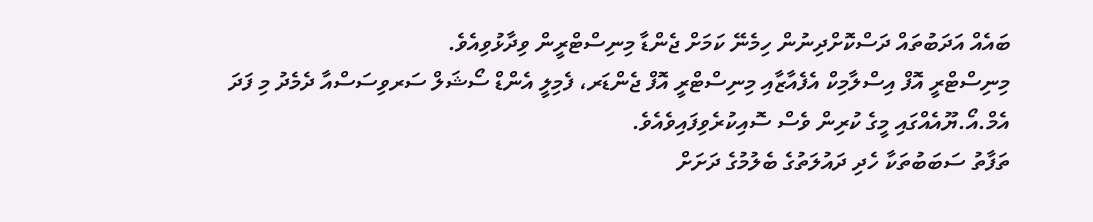ބައެއް އަދަބުތައް ދަސްކޮށްދިނުން ހިމެނޭ ކަމަށް ޖެންޑާ މިނިސްޓްރީން ވިދާޅުވިއެވެ.
މިނިސްޓްރީ އޮފް އިސްލާމިކް އެފެއާޒާއި މިނިސްޓްރީ އޮފް ޖެންޑަރ، ފެމިލީ އެންޑް ސޯޝަލް ސަރވިސަސްއާ ދެމެދު މި ފަދަ އެމް.އޯ.ޔޫއެއްގައި މީގެ ކުރިން ވެސް ސޮއިކުރެވިފައިވެއެވެ.
ތަފާތު ސަބަބުތަކާ ހެދި ދައުލަތުގެ ބެލުމުގެ ދަށަށް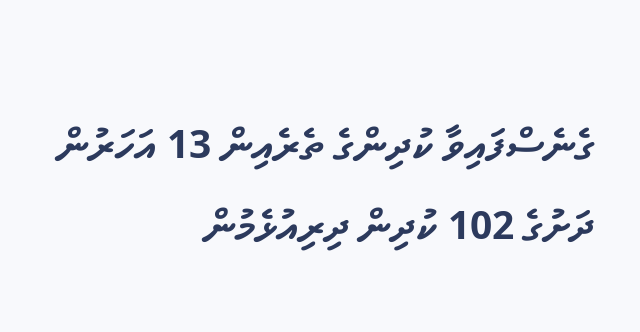ގެނެސްފައިވާ ކުދިންގެ ތެރެއިން 13 އަހަރުން ދަށުގެ 102 ކުދިން ދިރިއުޅެމުން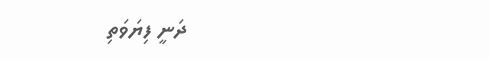ދަނީ ފިޔަވަތި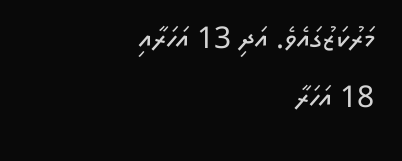މަރުކަޒުގައެވެ. އަދި 13 އަހަރާއި 18 އަހަރާ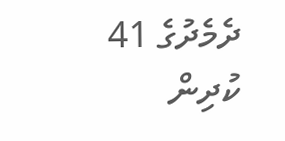ދެމެދުގެ 41 ކުދިން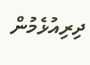ދިރިއުޅެމުން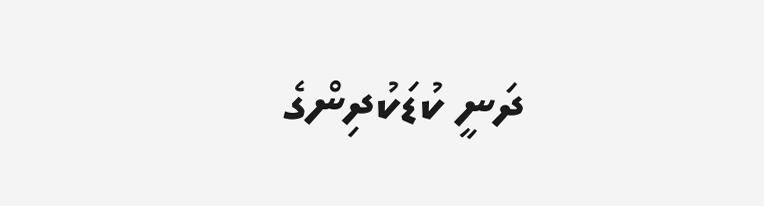ދަނީ ކުޑަކުދިންގެ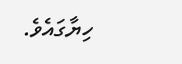ހިޔާގައެވެ.